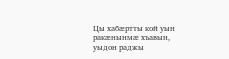Цы хабæртты кой уын ракæнынмæ хъавын, уыдон раджы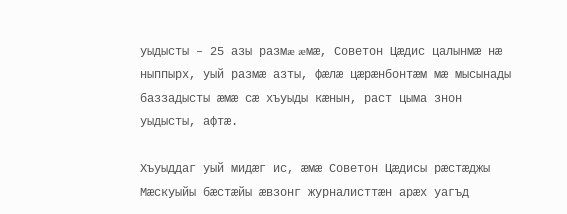уыдысты – 25 азы размæ æмæ, Советон Цæдис цалынмæ нæ ныппырх, уый размæ азты, фæлæ цæрæнбонтæм мæ мысынады баззадысты æмæ сæ хъуыды кæнын, раст цыма знон уыдысты, афтæ.

Хъуыддаг уый мидæг ис, æмæ Советон Цæдисы рæстæджы Мæскуыйы бæстæйы æвзонг журналисттæн арæх уагъд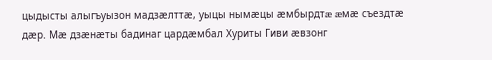цыдысты алыгъуызон мадзæлттæ, уыцы нымæцы æмбырдтæ æмæ съездтæ дæр. Мæ дзæнæты бадинаг цардæмбал Хуриты Гиви æвзонг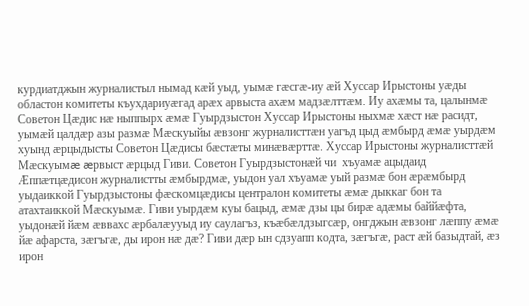курдиатджын журналистыл нымад кæй уыд, уымæ гæсгæ-иу æй Хуссар Ирыстоны уæды областон комитеты къухдариуæгад арæх арвыста ахæм мадзæлттæм. Иу ахæмы та, цалынмæ Советон Цæдис нæ ныппырх æмæ Гуырдзыстон Хуссар Ирыстоны ныхмæ хæст нæ расидт, уымæй цалдæр азы размæ Мæскуыйы æвзонг журналисттæн уагъд цыд æмбырд æмæ уырдæм хуынд æрцыдысты Советон Цæдисы бæстæты минæвæрттæ. Хуссар Ирыстоны журналисттæй Мæскуымæ æрвыст æрцыд Гиви. Советон Гуырдзыстонæй чи  хъуамæ ацыдаид Æппæтцæдисон журналистты æмбырдмæ, уыдон уал хъуамæ уый размæ бон æрæмбырд уыдаиккой Гуырдзыстоны фæскомцæдисы централон комитеты æмæ дыккаг бон та атахтаиккой Мæскуымæ. Гиви уырдæм куы бацыд, æмæ дзы цы бирæ адæмы баййæфта, уыдонæй йæм æввахс æрбалæууыд иу саулагъз, къæбæлдзыгсæр, онгджын æвзонг лæппу æмæ йæ афарста, зæгъгæ, ды ирон нæ дæ? Гиви дæр ын сдзуапп кодта, зæгъгæ, раст æй базыдтай, æз ирон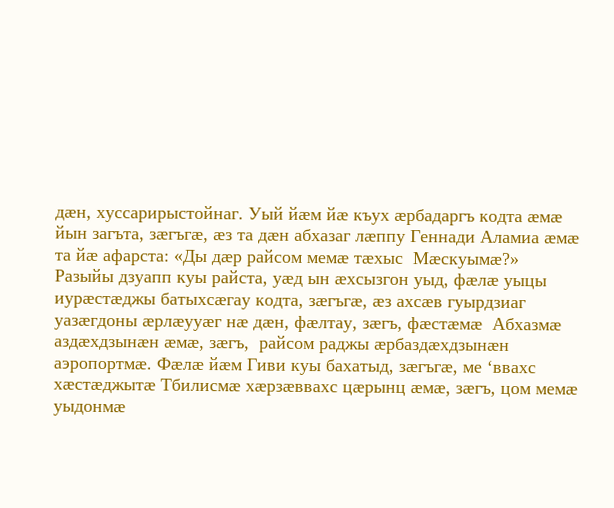дæн, хуссарирыстойнаг. Уый йæм йæ къух æрбадаргъ кодта æмæ йын загъта, зæгъгæ, æз та дæн абхазаг лæппу Геннади Аламиа æмæ та йæ афарста: «Ды дæр райсом мемæ тæхыс  Мæскуымæ?» Разыйы дзуапп куы райста, уæд ын æхсызгон уыд, фæлæ уыцы иурæстæджы батыхсæгау кодта, зæгъгæ, æз ахсæв гуырдзиаг уазæгдоны æрлæууæг нæ дæн, фæлтау, зæгъ, фæстæмæ  Абхазмæ аздæхдзынæн æмæ, зæгъ,  райсом раджы æрбаздæхдзынæн аэропортмæ. Фæлæ йæм Гиви куы бахатыд, зæгъгæ, ме ‘ввахс хæстæджытæ Тбилисмæ хæрзæввахс цæрынц æмæ, зæгъ, цом мемæ уыдонмæ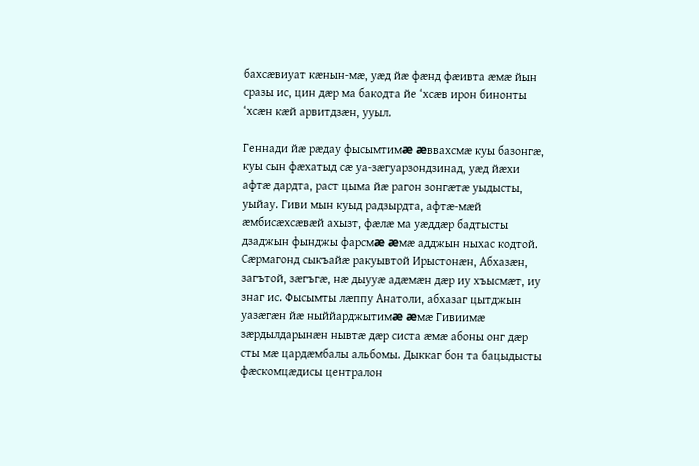бахсæвиуат кæнын-мæ, уæд йæ фæнд фæивта æмæ йын сразы ис, цин дæр ма бакодта йе ‘хсæв ирон бинонты ‘хсæн кæй арвитдзæн, ууыл.

Геннади йæ рæдау фысымтимæ æввахсмæ куы базонгæ, куы сын фæхатыд сæ уа-зæгуарзондзинад, уæд йæхи афтæ дардта, раст цыма йæ рагон зонгæтæ уыдысты, уыйау. Гиви мын куыд радзырдта, афтæ-мæй æмбисæхсæвæй ахызт, фæлæ ма уæддæр бадтысты дзаджын фынджы фарсмæ æмæ адджын ныхас кодтой. Сæрмагонд сыкъайæ ракуывтой Ирыстонæн, Абхазæн, загътой, зæгъгæ, нæ дыууæ адæмæн дæр иу хъысмæт, иу знаг ис. Фысымты лæппу Анатоли, абхазаг цытджын уазæгæн йæ ныййарджытимæ æмæ Гивиимæ зæрдылдарынæн нывтæ дæр систа æмæ абоны онг дæр сты мæ цардæмбалы альбомы. Дыккаг бон та бацыдысты фæскомцæдисы централон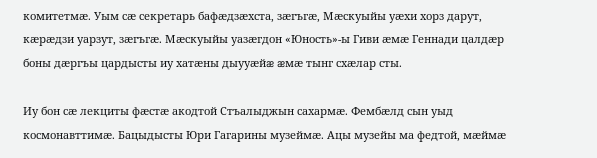комитетмæ. Уым сæ секретарь бафæдзæхста, зæгъгæ, Мæскуыйы уæхи хорз дарут, кæрæдзи уарзут, зæгъгæ. Мæскуыйы уазæгдон «Юность»-ы Гиви æмæ Геннади цалдæр боны дæргъы цардысты иу хатæны дыууæйæ æмæ тынг схæлар сты.

Иу бон сæ лекциты фæстæ акодтой Стъалыджын сахармæ. Фембæлд сын уыд космонавттимæ. Бацыдысты Юри Гагарины музеймæ. Ацы музейы ма федтой, мæймæ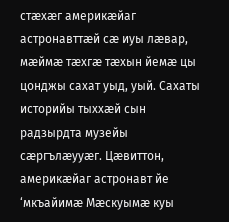стæхæг америкæйаг астронавттæй сæ иуы лæвар,  мæймæ тæхгæ тæхын йемæ цы цонджы сахат уыд, уый. Сахаты историйы тыххæй сын радзырдта музейы сæргълæууæг. Цæвиттон, америкæйаг астронавт йе ‘мкъайимæ Мæскуымæ куы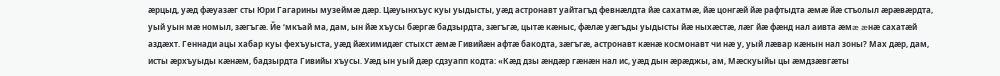æрцыд, уæд фæуазæг сты Юри Гагарины музеймæ дæр. Цæуынхъус куы уыдысты, уæд астронавт уайтагъд февнæлдта йæ сахатмæ, йæ цонгæй йæ рафтыдта æмæ йæ стъолыл æрæвæрдта, уый уын мæ номыл, зæгъгæ. Йе ‘мкъай ма, дам, ын йæ хъусы бæргæ бадзырдта, зæгъгæ, цытæ кæныс, фæлæ уæгъды уыдысты йæ ныхæстæ, лæг йæ фæнд нал аивта æмæ æнæ сахатæй аздæхт. Геннади ацы хабар куы фехъуыста, уæд йæхимидæг стыхст æмæ Гивийæн афтæ бакодта, зæгъгæ, астронавт кæнæ космонавт чи нæ у, уый лæвар кæнын нал зоны? Мах дæр, дам, исты æрхъуыды кæнæм, бадзырдта Гивийы хъусы. Уæд ын уый дæр сдзуапп кодта: «Кæд дзы æндæр гæнæн нал ис, уæд дын æрæджы, ам, Мæскуыйы цы æмдзæвгæты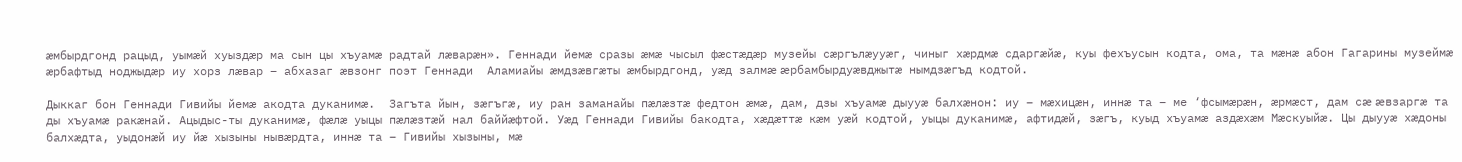æмбырдгонд рацыд, уымæй хуыздæр ма сын цы хъуамæ радтай лæварæн». Геннади йемæ сразы æмæ чысыл фæстæдæр музейы сæргълæууæг, чиныг хæрдмæ сдаргæйæ, куы фехъусын кодта, ома, та мæнæ абон Гагарины музеймæ æрбафтыд ноджыдæр иу хорз лæвар – абхазаг æвзонг поэт Геннади  Аламиайы æмдзæвгæты æмбырдгонд, уæд залмæ æрбамбырдуæвджытæ нымдзæгъд кодтой.

Дыккаг бон Геннади Гивийы йемæ акодта дуканимæ.  Загъта йын, зæгъгæ, иу ран заманайы пæлæзтæ федтон æмæ, дам, дзы хъуамæ дыууæ балхæнон: иу – мæхицæн, иннæ та – ме ‘фсымæрæн, æрмæст, дам сæ æвзаргæ та ды хъуамæ ракæнай. Ацыдыс-ты дуканимæ, фæлæ уыцы пæлæзтæй нал баййæфтой. Уæд Геннади Гивийы бакодта, хæдæттæ кæм уæй кодтой, уыцы дуканимæ, афтидæй, зæгъ, куыд хъуамæ аздæхæм Мæскуыйæ. Цы дыууæ хæдоны балхæдта, уыдонæй иу йæ хызыны нывæрдта, иннæ та – Гивийы хызыны, мæ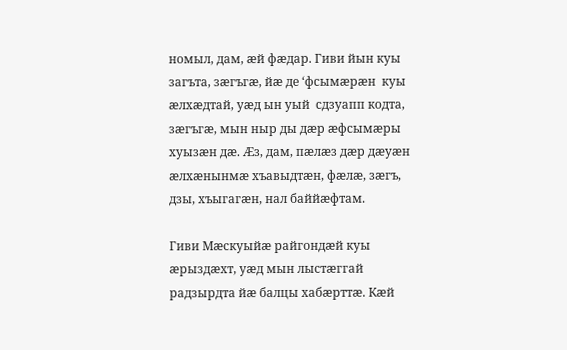номыл, дам, æй фæдар. Гиви йын куы загъта, зæгъгæ, йæ де ‘фсымæрæн  куы æлхæдтай, уæд ын уый  сдзуапп кодта, зæгъгæ, мын ныр ды дæр æфсымæры хуызæн дæ. Æз, дам, пæлæз дæр дæуæн æлхæнынмæ хъавыдтæн, фæлæ, зæгъ, дзы, хъыгагæн, нал баййæфтам.

Гиви Мæскуыйæ райгондæй куы æрыздæхт, уæд мын лыстæггай радзырдта йæ балцы хабæрттæ. Кæй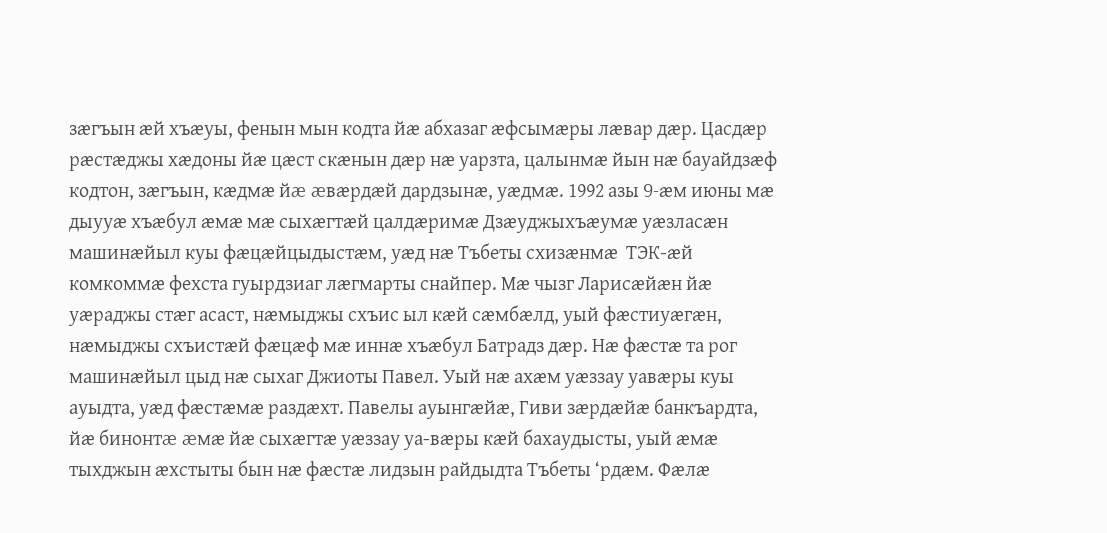зæгъын æй хъæуы, фенын мын кодта йæ абхазаг æфсымæры лæвар дæр. Цасдæр рæстæджы хæдоны йæ цæст скæнын дæр нæ уарзта, цалынмæ йын нæ бауайдзæф кодтон, зæгъын, кæдмæ йæ æвæрдæй дардзынæ, уæдмæ. 1992 азы 9-æм июны мæ дыууæ хъæбул æмæ мæ сыхæгтæй цалдæримæ Дзæуджыхъæумæ уæзласæн машинæйыл куы фæцæйцыдыстæм, уæд нæ Тъбеты схизæнмæ  ТЭК-æй комкоммæ фехста гуырдзиаг лæгмарты снайпер. Мæ чызг Ларисæйæн йæ уæраджы стæг асаст, нæмыджы схъис ыл кæй сæмбæлд, уый фæстиуæгæн, нæмыджы схъистæй фæцæф мæ иннæ хъæбул Батрадз дæр. Нæ фæстæ та рог машинæйыл цыд нæ сыхаг Джиоты Павел. Уый нæ ахæм уæззау уавæры куы ауыдта, уæд фæстæмæ раздæхт. Павелы ауынгæйæ, Гиви зæрдæйæ банкъардта, йæ бинонтæ æмæ йæ сыхæгтæ уæззау уа-вæры кæй бахаудысты, уый æмæ тыхджын æхстыты бын нæ фæстæ лидзын райдыдта Тъбеты ‘рдæм. Фæлæ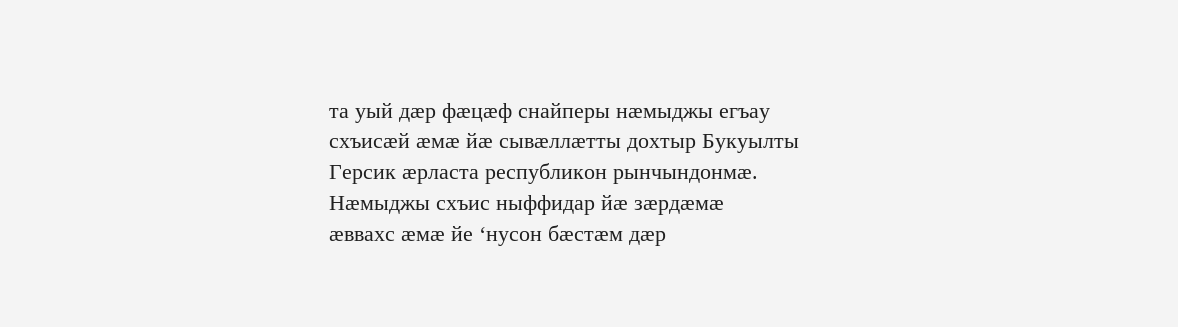та уый дæр фæцæф снайперы нæмыджы егъау схъисæй æмæ йæ сывæллæтты дохтыр Букуылты Герсик æрласта республикон рынчындонмæ. Нæмыджы схъис ныффидар йæ зæрдæмæ æввахс æмæ йе ‘нусон бæстæм дæр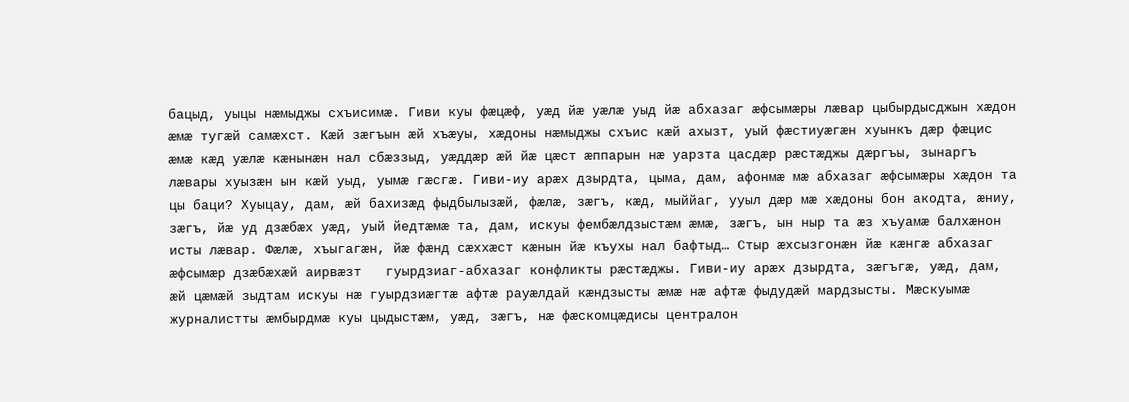бацыд, уыцы нæмыджы схъисимæ. Гиви куы фæцæф, уæд йæ уæлæ уыд йæ абхазаг æфсымæры лæвар цыбырдысджын хæдон æмæ тугæй самæхст. Кæй зæгъын æй хъæуы, хæдоны нæмыджы схъис кæй ахызт, уый фæстиуæгæн хуынкъ дæр фæцис æмæ кæд уæлæ кæнынæн нал сбæззыд, уæддæр æй йæ цæст æппарын нæ уарзта цасдæр рæстæджы дæргъы, зынаргъ лæвары хуызæн ын кæй уыд, уымæ гæсгæ. Гиви-иу арæх дзырдта, цыма, дам, афонмæ мæ абхазаг æфсымæры хæдон та цы баци? Хуыцау, дам, æй бахизæд фыдбылызæй, фæлæ, зæгъ, кæд, мыййаг, ууыл дæр мæ хæдоны бон акодта, æниу, зæгъ, йæ уд дзæбæх уæд, уый йедтæмæ та, дам, искуы фембæлдзыстæм æмæ, зæгъ, ын ныр та æз хъуамæ балхæнон исты лæвар. Фæлæ, хъыгагæн, йæ фæнд сæххæст кæнын йæ къухы нал бафтыд… Стыр æхсызгонæн йæ кæнгæ абхазаг æфсымæр дзæбæхæй аирвæзт   гуырдзиаг-абхазаг конфликты рæстæджы. Гиви-иу арæх дзырдта, зæгъгæ, уæд, дам, æй цæмæй зыдтам искуы нæ гуырдзиæгтæ афтæ рауæлдай кæндзысты æмæ нæ афтæ фыдудæй мардзысты. Мæскуымæ журналистты æмбырдмæ куы цыдыстæм, уæд, зæгъ, нæ фæскомцæдисы централон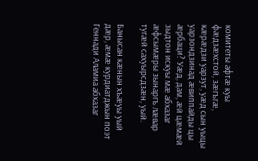комитеты афтæ куы фæдзæхстой, зæгъгæ, кæрæдзи уарзут, уæд сын уыцы уарзондзинад æвиппайды цы æрбаци? Уæд, дам, æй цæмæй зыдтон искуы мæ абхазаг æфсымæры зынаргъ лæвар тугæй сахуырсдзæн, уый.

Банысан кæнын хъæуы уый дæр, æмæ курдиатджын поэт Геннади Аламиа абхазаг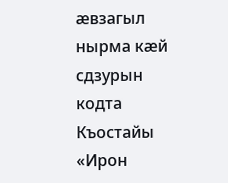æвзагыл нырма кæй сдзурын кодта Къостайы «Ирон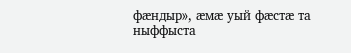фæндыр», æмæ уый фæстæ та ныффыста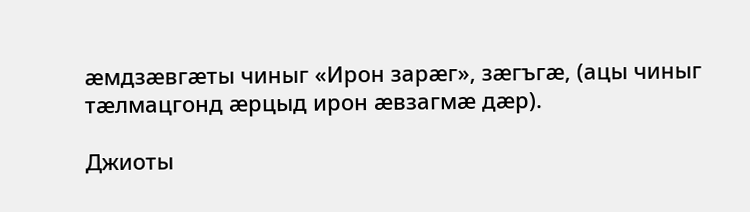æмдзæвгæты чиныг «Ирон зарæг», зæгъгæ, (ацы чиныг тæлмацгонд æрцыд ирон æвзагмæ дæр).

Джиоты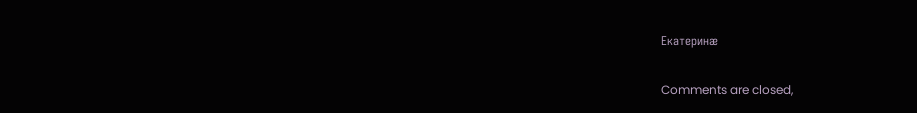Екатеринæ

Comments are closed,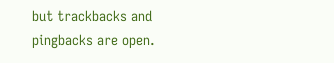but trackbacks and pingbacks are open.